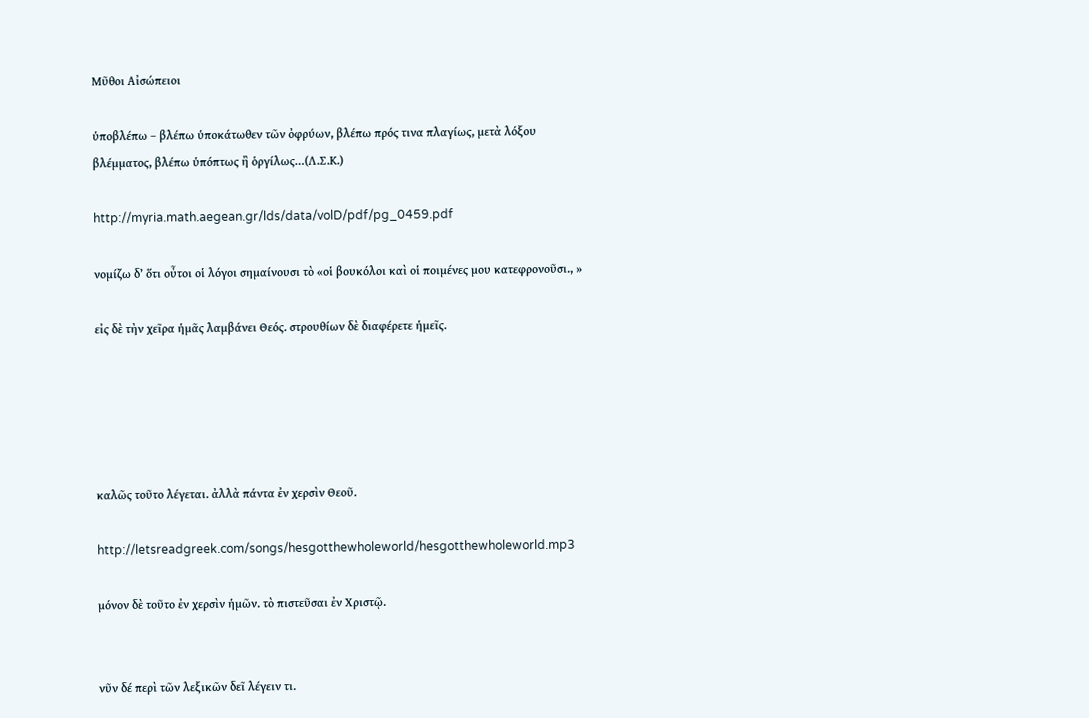Μῦθοι Αἰσώπειοι

ὑποβλέπω – βλέπω ὑποκάτωθεν τῶν ὀφρύων, βλέπω πρός τινα πλαγίως, μετὰ λόξου βλέμματος, βλέπω ὑπόπτως ἢ ὁργίλως…(Λ.Σ.Κ.)

http://myria.math.aegean.gr/lds/data/volD/pdf/pg_0459.pdf

νομίζω δ’ ὅτι οὖτοι οἱ λόγοι σημαίνουσι τὸ «οἱ βουκόλοι καὶ οἱ ποιμένες μου κατεφρονοῦσι., »

εἰς δὲ τὴν χεῖρα ἡμᾶς λαμβάνει Θεός. στρουθίων δὲ διαφέρετε ἡμεῖς.





καλῶς τοῦτο λέγεται. ἀλλὰ πάντα ἐν χερσὶν Θεοῦ.

http://letsreadgreek.com/songs/hesgotthewholeworld/hesgotthewholeworld.mp3

μόνον δὲ τοῦτο ἐν χερσὶν ἡμῶν. τὸ πιστεῦσαι ἐν Χριστῷ.


νῦν δέ περὶ τῶν λεξικῶν δεῖ λέγειν τι.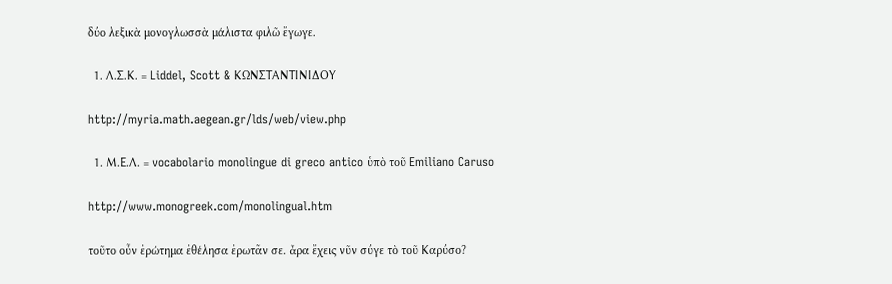δύο λεξικὰ μονογλωσσὰ μάλιστα φιλῶ ἔγωγε.

  1. Λ.Σ.Κ. = Liddel, Scott & ΚΩΝΣΤΑΝΤΙΝΙΔΟΥ

http://myria.math.aegean.gr/lds/web/view.php

  1. Μ.Ε.Λ. = vocabolario monolingue di greco antico ὑπὸ τοῦ Emiliano Caruso

http://www.monogreek.com/monolingual.htm

τοῦτο οὖν ἐρώτημα ἐθέλησα ἐρωτᾶν σε. ἆρα ἔχεις νῦν σύγε τὸ τοῦ Καρύσο?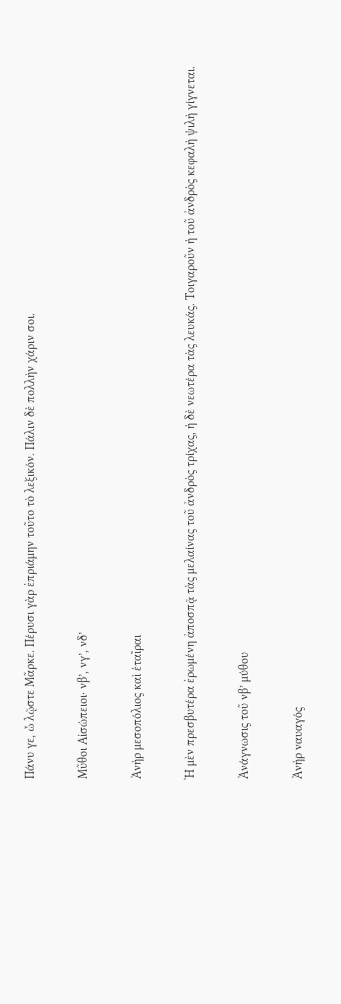Πάνυ γε, ὦ λῷστε Μᾶρκε. Πέρυσι γὰρ ἐπριάμην τοῦτο τὸ λεξικόν. Πάλιν δὲ πολλὴν χάριν σοι.

Μῦθοι Αἰσώπειοι· νβ’, νγ’, νδ’

Ἀνὴρ μεσοπόλιος καὶ ἑταῖραι

Ἡ μὲν πρεσβυτέρα ἐρωμένη ἀποσπᾷ τὰς μελαίνας τοῦ ἀνδρὸς τρίχας, ἡ δὲ νεωτέρα τὰς λευκάς. Τοιγαροῦν ἡ τοῦ ἀνδρὸς κεφαλὴ ψιλὴ γίγνεται.

Ἀνάγνωσις τοῦ νβ’ μύθου

Ἀνὴρ ναυαγός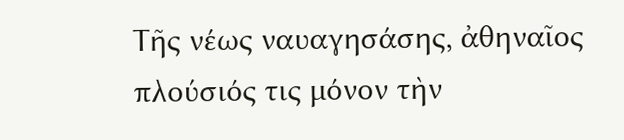Τῆς νέως ναυαγησάσης, ἀθηναῖος πλούσιός τις μόνον τὴν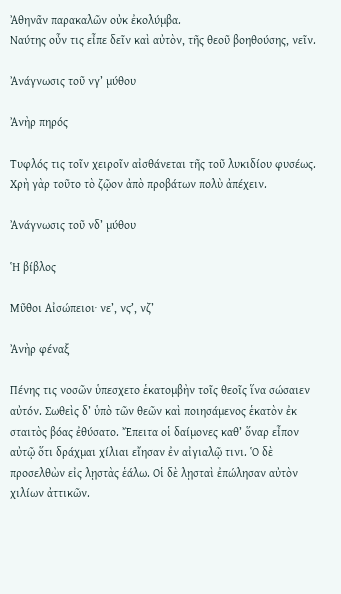Ἀθηνᾶν παρακαλῶν οὐκ ἐκολύμβα.
Ναύτης οὖν τις εἶπε δεῖν καὶ αὐτὸν, τῆς θεοῦ βοηθούσης, νεῖν.

Ἀνάγνωσις τοῦ νγ’ μύθου

Ἀνὴρ πηρός

Τυφλός τις τοῖν χειροῖν αἰσθάνεται τῆς τοῦ λυκιδίου φυσέως. Χρὴ γὰρ τοῦτο τὸ ζῷον ἀπὸ προβάτων πολὺ ἀπέχειν.

Ἀνάγνωσις τοῦ νδ’ μύθου

Ἡ βίβλος

Μῦθοι Αἰσώπειοι· νε’, νϛ’, νζ’

Ἀνὴρ φέναξ

Πένης τις νοσῶν ὑπεσχετο ἑκατομβὴν τοῖς θεοῖς ἵνα σώσαιεν αὐτόν. Σωθεὶς δ’ ὑπὸ τῶν θεῶν καὶ ποιησάμενος ἑκατὸν ἐκ σταιτὸς βόας ἐθύσατο. Ἔπειτα οἱ δαίμονες καθ’ ὅναρ εἶπον αὐτῷ ὅτι δράχμαι χίλιαι εἴησαν ἐν αἰγιαλῷ τινι. Ὁ δὲ προσελθὼν εἰς λῃστὰς ἑάλω. Οἱ δὲ λῃσταὶ ἐπώλησαν αὐτὸν χιλίων ἀττικῶν.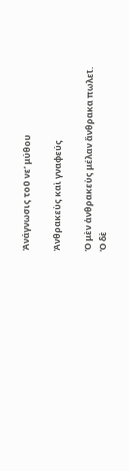Ἀνάγνωσις τοῦ νε’ μύθου

Ἀνθρακεὺς καὶ γναφεύς

Ὁ μὲν ἀνθρακεὺς μέλαν ἄνθρακα πωλεῖ. Ὁ δὲ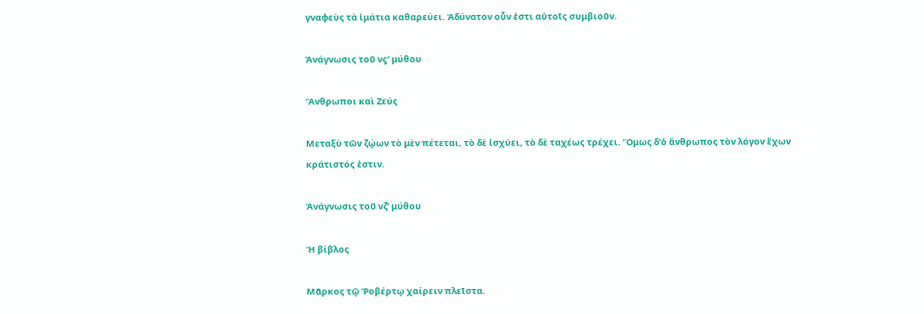γναφεὺς τὰ ἱμάτια καθαρεύει. Ἀδύνατον οὖν ἐστι αὐτοῖς συμβιοῦν.

Ἀνάγνωσις τοῦ νϛ’ μύθου

Ἄνθρωποι καὶ Ζεύς

Μεταξὺ τῶν ζῴων τὸ μὲν πέτεται, τὸ δὲ ἰσχύει, τὸ δὲ ταχέως τρέχει. Ὅμως δ’ὁ ἄνθρωπος τὸν λόγον ἔχων κράτιστός ἐστιν.

Ἀνάγνωσις τοῦ νζ’ μύθου

Ἡ βίβλος

Μᾶρκος τῷ Ῥοβέρτῳ χαίρειν πλεῖστα.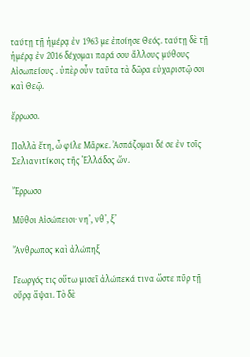ταύτῃ τῇ ἡμέρᾳ ἐν 1963 με ἐποίησε Θεός. ταύτῃ δὲ τῇ ἡμέρᾳ ἐν 2016 δέχομαι παρά σου ἄλλους μύθους Αἰσωπείους . ὑπὲρ οὖν ταῦτα τὰ δῶρα εὐχαριστῷ σοι καὶ Θεῷ.

ἔρρωσο.

Πολλὰ ἔτη, ὦ φίλε Μᾶρκε. Ἀσπάζομαι δέ σε ἐν τοῖς Σελιανιτίκοις τῆς Ἑλλάδος ὤν.

Ἔρρωσο

Μῦθοι Αἰσώπειοι· νη’, νθ’, ξ’

Ἄνθρωπος καὶ ἀλώπηξ

Γεωργός τις οὕτω μισεῖ ἀλώπεκά τινα ὥστε πῦρ τῇ οὔρᾳ ἅψαι. Τὸ δὲ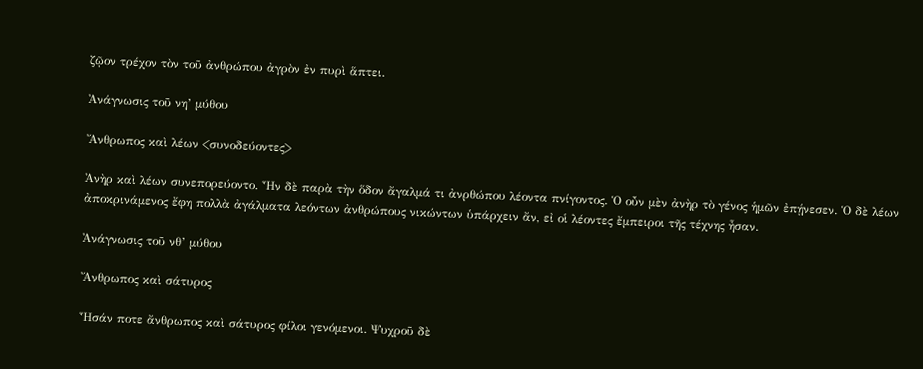ζῷον τρέχον τὸν τοῦ ἀνθρώπου ἀγρὸν ἐν πυρὶ ἅπτει.

Ἀνάγνωσις τοῦ νη’ μύθου

Ἄνθρωπος καὶ λέων <συνοδεύοντες>

Ἀνὴρ καὶ λέων συνεπορεύοντο. Ἦν δὲ παρὰ τὴν ὅδον ἄγαλμά τι ἀνρθώπου λέοντα πνίγοντος. Ὁ οὖν μὲν ἀνὴρ τὸ γένος ἡμῶν ἐπῄνεσεν. Ὁ δὲ λέων ἀποκρινάμενος ἔφη πολλὰ ἀγάλματα λεόντων ἀνθρώπους νικώντων ὑπάρχειν ἄν, εἰ οἱ λέοντες ἔμπειροι τῆς τέχνης ἦσαν.

Ἀνάγνωσις τοῦ νθ’ μύθου

Ἄνθρωπος καὶ σάτυρος

Ἦσάν ποτε ἄνθρωπος καὶ σάτυρος φίλοι γενόμενοι. Ψυχροῦ δὲ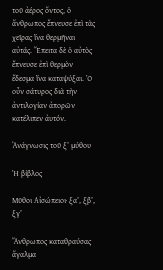τοῦ ἀέρος ὄντος, ὁ ἄνθρωπος ἔπνευσε ἐπὶ τὰς χεῖρας ἵνα θερμῆναι αὐτάς. Ἔπειτα δὲ ὁ αὐτὸς ἔπνευσε ἐπὶ θερμὸν ἔδεσμα ἵνα καταψύξαι. Ὁ οὖν σάτυρος διὰ τὴν ἀντιλογίαν ἀπορῶν κατέλιπεν ἀυτόν.

Ἀνάγνωσις τοῦ ξ’ μύθου

Ἡ βίβλος

Μῦθοι Αἰσώπειοι· ξα’, ξβ’, ξγ’

Ἄνθρωπος καταθραύσας ἄγαλμα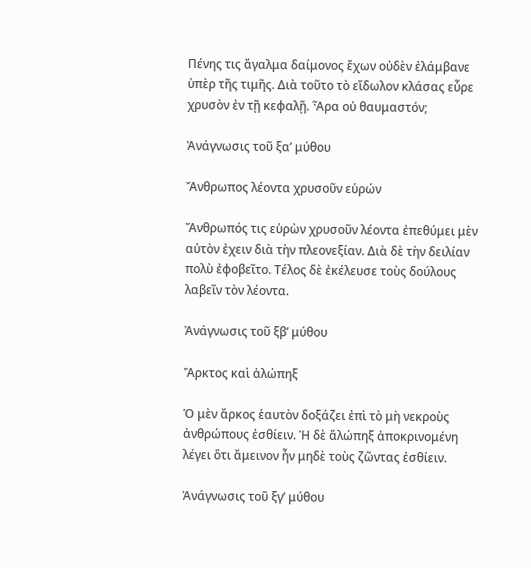Πένης τις ἄγαλμα δαίμονος ἔχων οὐδὲν ἐλάμβανε ὑπὲρ τῆς τιμῆς. Διὰ τοῦτο τὸ εἴδωλον κλάσας εὗρε χρυσὸν ἐν τῇ κεφαλῇ. Ἆρα οὐ θαυμαστόν;

Ἀνάγνωσις τοῦ ξα’ μύθου

Ἄνθρωπος λέοντα χρυσοῦν εὑρών

Ἄνθρωπός τις εὑρὼν χρυσοῦν λέοντα ἐπεθύμει μὲν αὐτὸν ἐχειν διὰ τὴν πλεονεξίαν. Διὰ δὲ τὴν δειλίαν πολὺ ἐφοβεῖτο. Τέλος δὲ ἐκέλευσε τοὺς δούλους λαβεῖν τὸν λέοντα.

Ἀνάγνωσις τοῦ ξβ’ μύθου

Ἄρκτος καὶ ἀλώπηξ

Ὁ μὲν ἄρκος ἑαυτὸν δοξάζει ἐπὶ τὸ μὴ νεκροὺς ἀνθρώπους ἐσθίειν. Ἡ δὲ ἄλώπηξ ἀποκρινομένη λέγει ὅτι ἄμεινον ἦν μηδὲ τοὺς ζῶντας ἐσθίειν.

Ἀνάγνωσις τοῦ ξγ’ μύθου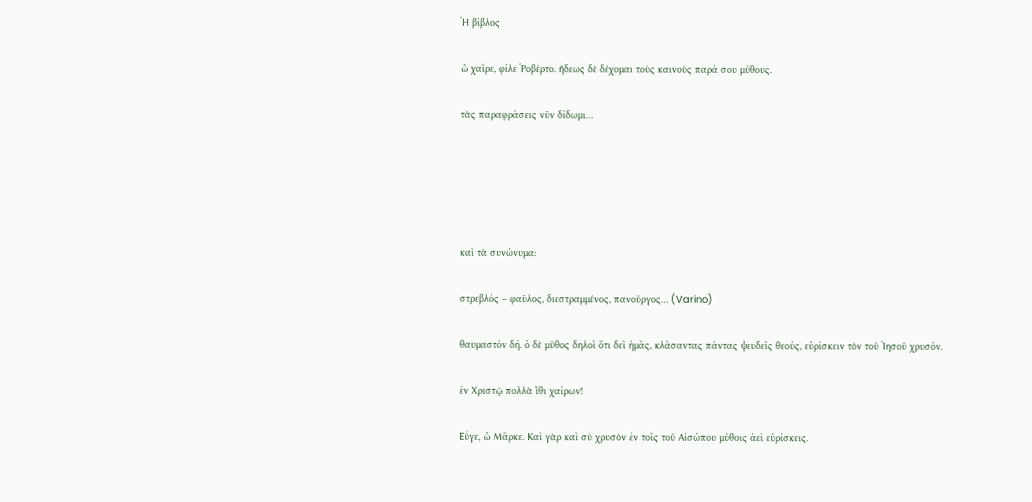Ἡ βίβλος

ὦ χαῖρε, φίλε Ῥοβέρτο. ἥδεως δὲ δέχομαι τοὺς καινοὺς παρά σου μύθους.

τὰς παραφράσεις νῦν δίδωμι…





καὶ τὰ συνώνυμα:

στρεβλός – φαῦλος, διεστραμμένος, πανοῦργος… (Varino)

θαυμαστόν δή. ὁ δὲ μῦθος δηλοῖ ὄτι δεῖ ἡμᾶς, κλάσαντας πάντας ψευδεῖς θεούς, εὑρίσκειν τὸν τοῦ Ἰησοῦ χρυσόν.

ἐν Χριστῷ πολλὰ ἴθι χαίρων!

Εὖγε, ὦ Μᾶρκε. Καὶ γὰρ καὶ σὺ χρυσὸν ἐν τοῖς τοῦ Αἰσώπου μύθοις ἀεὶ εὑρίσκεις.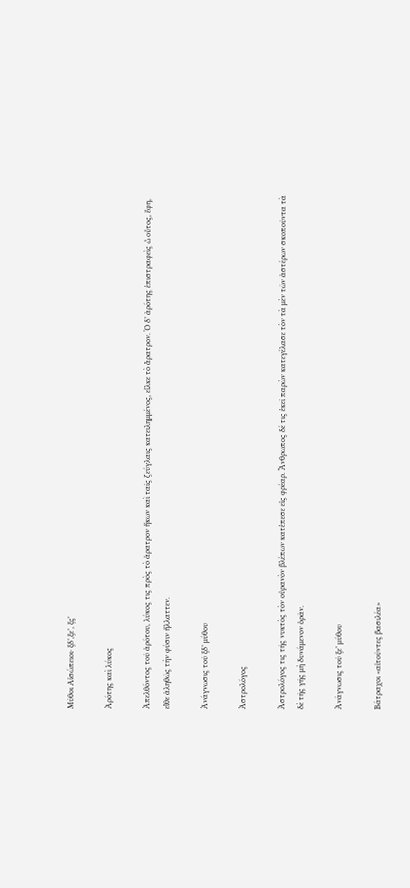Μῦθοι Αἰσώπειοι· ξδ’,ξε’, ξϛ’

Ἀρότης καὶ λύκος

Ἀπελθόντος τοῦ ἀρότου, λύκος τις πρὸς τὸ ἀρατρον ἥκων καὶ ταῖς ζεύγλαις κατειλημμένος, εἷλκε τὸ ἄρατρον. Ὁ δ’ ἀρότης ἐπιστραφεὶς ὦ οὗτος, ἔφη, εἴθε ἀληθῶς τὴν φύσιν ἤλλαττεν.

Ἀνάγνωσις τοῦ ξδ’ μύθου

Ἀστρολόγος

Ἀστρολόγος τις τῆς νυκτὸς τὸν οὐρανὸν βλέπων κατἐπεσε εἰς φρέαρ. Ἄνθρωπος δέ τις ἐκεῖ παρὼν κατεγέλασε τὸν τὰ μὲν τῶν ἀστέρων σκοποῦντα τὰ δὲ τῆς γῆς μὴ δυνάμενον ὁρᾶν.

Ἀνάγνωσις τοῦ ξε’ μύθου

Βάτραχοι <αἰτοῦντες βασιλέα>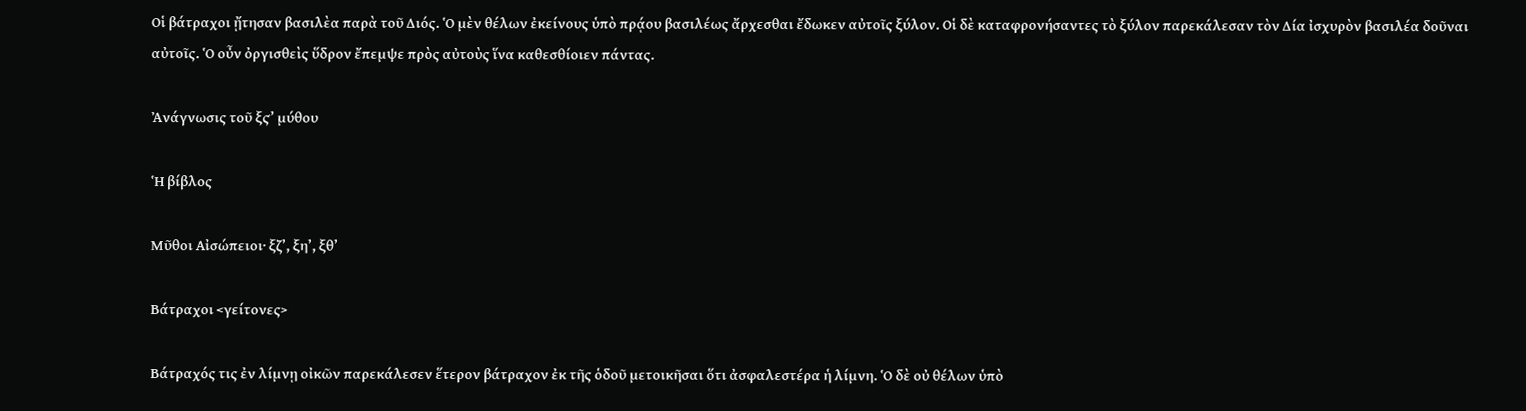Οἱ βάτραχοι ᾔτησαν βασιλὲα παρὰ τοῦ Διός. Ὁ μὲν θέλων ἐκείνους ὑπὸ πρᾴου βασιλέως ἄρχεσθαι ἔδωκεν αὐτοῖς ξύλον. Οἱ δὲ καταφρονήσαντες τὸ ξύλον παρεκάλεσαν τὸν Δία ἰσχυρὸν βασιλέα δοῦναι αὐτοῖς. Ὁ οὖν ὀργισθεὶς ὕδρον ἔπεμψε πρὸς αὐτοὺς ἵνα καθεσθίοιεν πάντας.

Ἀνάγνωσις τοῦ ξϛ’ μύθου

Ἡ βίβλος

Μῦθοι Αἰσώπειοι· ξζ’, ξη’, ξθ’

Βάτραχοι <γείτονες>

Βάτραχός τις ἐν λίμνῃ οἰκῶν παρεκάλεσεν ἕτερον βάτραχον ἐκ τῆς ὁδοῦ μετοικῆσαι ὅτι ἀσφαλεστέρα ἡ λίμνη. Ὁ δὲ οὐ θέλων ὑπὸ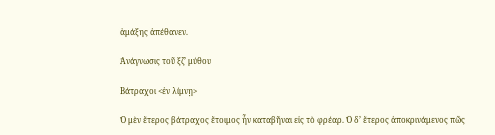ἁμάξης ἀπέθανεν.

Ἀνάγνωσις τοῦ ξζ’ μύθου

Βάτραχοι <ἐν λίμνῃ>

Ὁ μὲν ἕτερος βάτραχος ἕτοιμος ἦν καταβῆναι εἰς τὸ φρέαρ. Ὁ δ’ ἕτερος ἀποκρινάμενος πῶς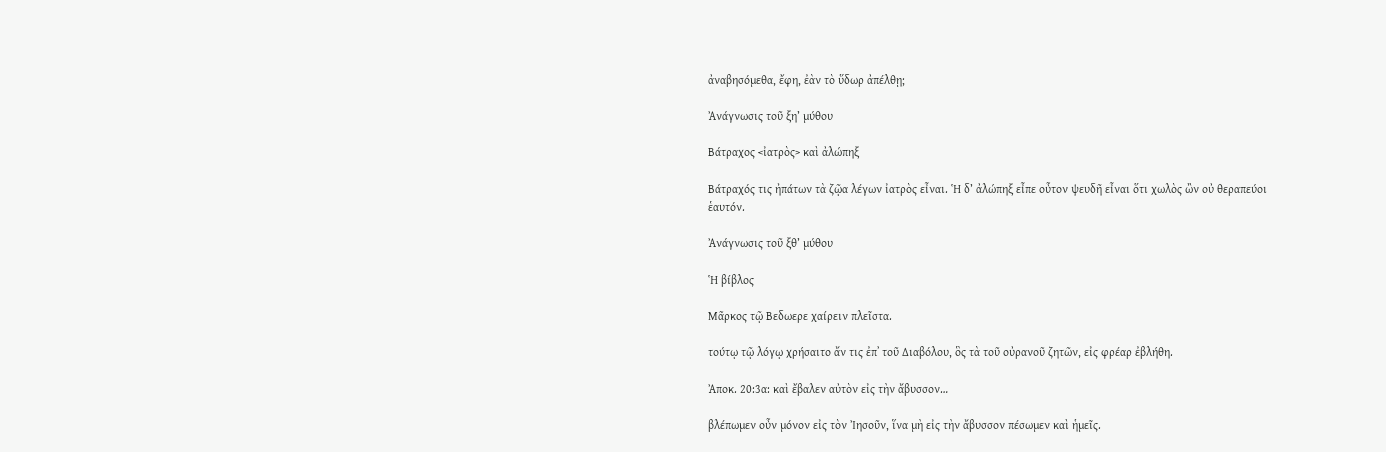ἀναβησόμεθα, ἔφη, ἐὰν τὸ ὕδωρ ἀπέλθῃ;

Ἀνάγνωσις τοῦ ξη’ μύθου

Βάτραχος <ἰατρὸς> καὶ ἀλώπηξ

Βάτραχός τις ἠπάτων τὰ ζῷα λέγων ἰατρὸς εἶναι. Ἡ δ’ ἀλώπηξ εἶπε οὖτον ψευδῆ εἶναι ὅτι χωλὸς ὢν οὐ θεραπεύοι ἑαυτόν.

Ἀνάγνωσις τοῦ ξθ’ μύθου

Ἡ βίβλος

Μᾶρκος τῷ Βεδωερε χαίρειν πλεῖστα.

τούτῳ τῷ λόγῳ χρήσαιτο ἄν τις ἐπ᾿ τοῦ Διαβόλου, ὃς τὰ τοῦ οὐρανοῦ ζητῶν, εἰς φρέαρ ἐβλήθη.

Ἀποκ. 20:3α: καὶ ἔβαλεν αὐτὸν εἰς τὴν ἄβυσσον…

βλέπωμεν οὖν μόνον εἰς τὸν Ἰησοῦν, ἵνα μὴ εἰς τὴν ἄβυσσον πέσωμεν καὶ ἡμεῖς.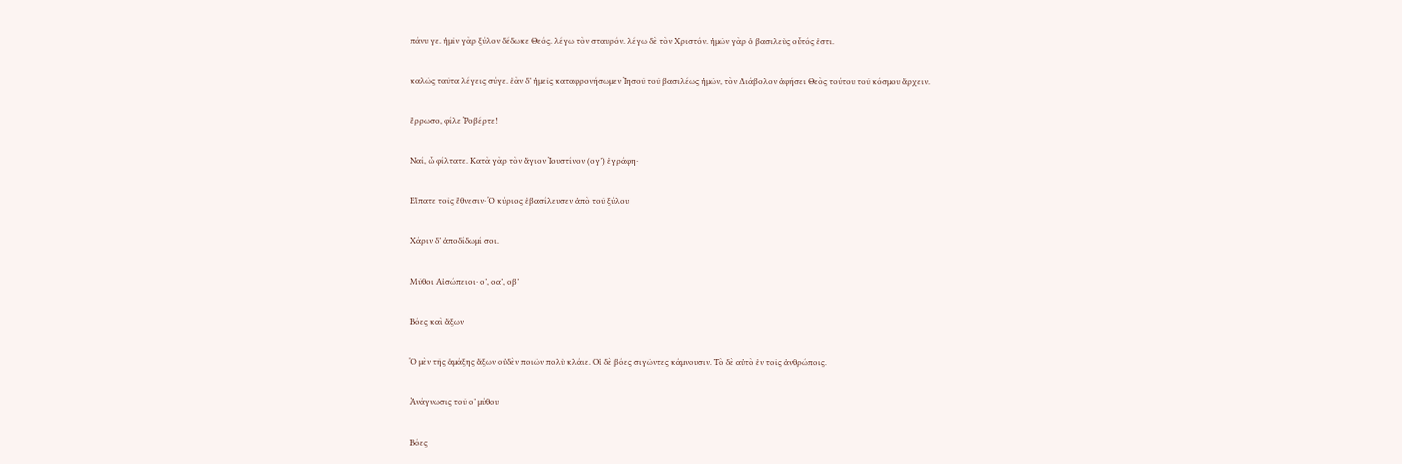πάνυ γε. ἡμῖν γὰρ ξύλον δέδωκε Θεός. λέγω τὸν σταυρόν. λέγω δὲ τὸν Χριστόν. ἡμῶν γὰρ ὁ βασιλεὺς οὗτός ἐστι.

καλῶς ταῦτα λέγεις σύγε. ἐὰν δ’ ἡμεῖς καταφρονήσωμεν Ἰησοῦ τοῦ βασιλέως ἡμῶν, τὸν Διάβολον ἀφήσει Θεὸς τούτου τοῦ κόσμου ἄρχειν.

ἔρρωσο, φίλε Ῥοβέρτε!

Ναί, ὦ φίλτατε. Κατὰ γὰρ τὸν ἅγιον Ἰουστίνον (ογ’) ἐγράφη·

Εἴπατε τοῖς ἔθνεσιν· Ὁ κύριος ἐβασίλευσεν ἀπὸ τοῦ ξύλου

Χάριν δ’ ἀποδίδωμί σοι.

Μῦθοι Αἰσώπειοι· ο’, οα’, οβ’

Βόες καὶ ἄξων

Ὁ μὲν τῆς ἁμάξης ἄξων οὐδὲν ποιῶν πολὺ κλάιε. Οἱ δὲ βόες σιγῶντες κάμνουσιν. Τὸ δὲ αὐτὸ ἐν τοῖς ἀνθρώποις.

Ἀνάγνωσις τοῦ ο’ μύθου

Βόες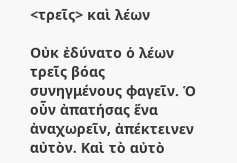<τρεῖς> καὶ λέων

Οὐκ ἐδύνατο ὁ λέων τρεῖς βόας συνηγμένους φαγεῖν. Ὁ οὖν ἀπατήσας ἕνα ἀναχωρεῖν, ἀπέκτεινεν αὐτὸν. Καὶ τὸ αὐτὸ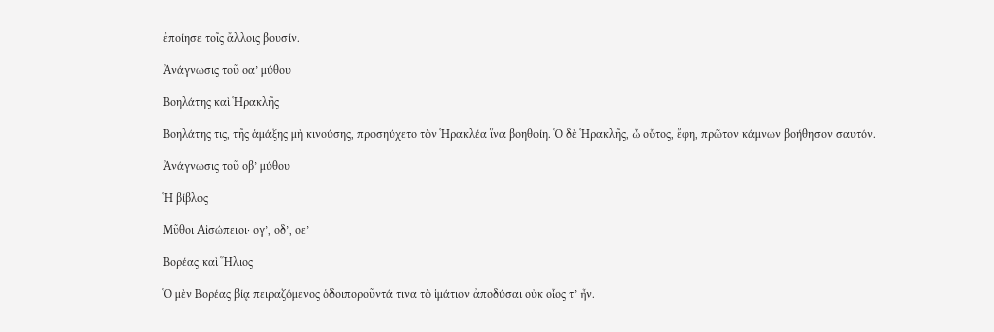ἐποίησε τοῖς ἄλλοις βουσίν.

Ἀνάγνωσις τοῦ οα’ μύθου

Βοηλάτης καὶ Ἡρακλῆς

Βοηλάτης τις, τῆς ἁμάξης μὴ κινούσης, προσηύχετο τὸν Ἡρακλέα ἵνα βοηθοίη. Ὁ δὲ Ἡρακλῆς, ὦ οὗτος, ἔφη, πρῶτον κάμνων βοήθησον σαυτόν.

Ἀνάγνωσις τοῦ οβ’ μύθου

Ἡ βίβλος

Μῦθοι Αἰσώπειοι· ογ’, οδ’, οε’

Βορέας καὶ Ἥλιος

Ὁ μὲν Βορέας βίᾳ πειραζόμενος ὁδοιποροῦντά τινα τὸ ἱμάτιον ἀποδύσαι οὐκ οἷος τ’ ἦν.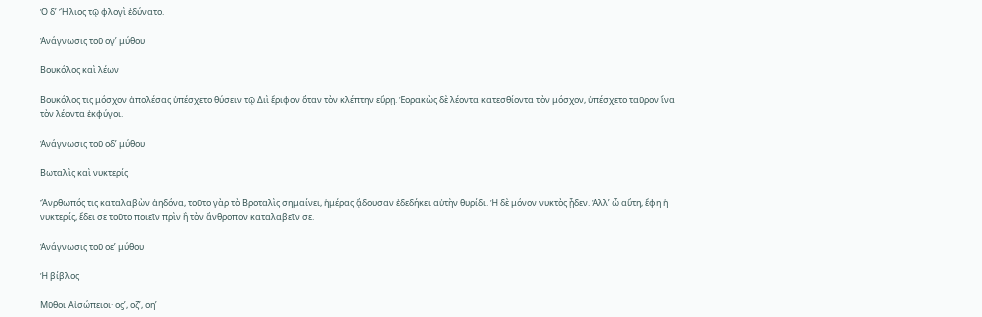Ὁ δ’ Ἥλιος τῷ φλογὶ ἐδύνατο.

Ἀνάγνωσις τοῦ ογ’ μύθου

Βουκόλος καὶ λέων

Βουκόλος τις μόσχον ἀπολέσας ὑπέσχετο θύσειν τῷ Διὶ ἔριφον ὅταν τὸν κλέπτην εὕρῃ. Ἑορακὼς δὲ λέοντα κατεσθίοντα τὸν μόσχον, ὑπέσχετο ταῦρον ἵνα τὸν λέοντα ἐκφύγοι.

Ἀνάγνωσις τοῦ οδ’ μύθου

Βωταλὶς καὶ νυκτερίς

Ἄνρθωπός τις καταλαβὼν ἀηδόνα, τοῦτο γὰρ τὸ Βροταλὶς σημαίνει, ἡμέρας ᾄδουσαν ἐδεδήκει αὐτὴν θυρίδι. Ἡ δὲ μόνον νυκτὸς ᾖδεν. Ἀλλ’ ὦ αὕτη, ἔφη ἡ νυκτερίς, ἔδει σε τοῦτο ποιεῖν πρὶν ἢ τὸν ἄνθροπον καταλαβεῖν σε.

Ἀνάγνωσις τοῦ οε’ μύθου

Ἡ βίβλος

Μῦθοι Αἰσώπειοι· οϛ’, οζ’, οη’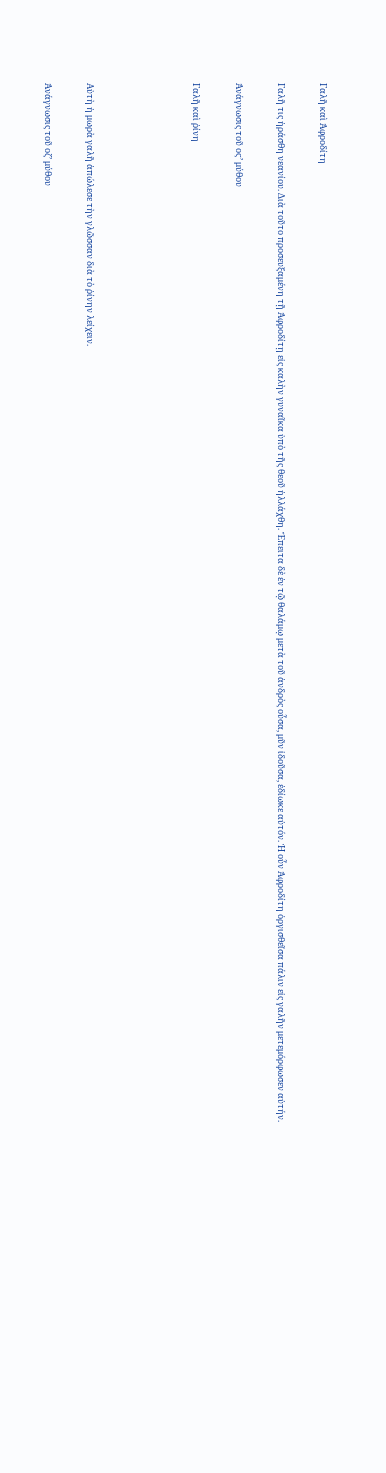Γαλῆ καὶ Ἀφροδίτη

Γαλῆ τις ἠράσθη νεανίου. Διὰ τοῦτο προσευξαμένη τῇ Ἀφροδίτῃ εἰς καλὴν γυναῖκα ὑπὸ τῆς θεοῦ ἠλλάχθη. Ἔπειτα δὲ ἐν τῷ θαλάμῳ μετὰ τοῦ ἀνδρὸς οὖσα, μῦν ἰδοῦσα, ἐδίωκε αὐτόν. Ἡ οὖν Ἀφροδίτη ὀργισθεῖσα πάλιν εἰς γαλῆν μετεμόρφωσεν αὐτήν.

Ἀνάγνωσις τοῦ οϛ’ μύθου

Γαλῆ καὶ ῥίνη




Αὑτὴ ἡ μωρὰ γαλῆ ἀπώλεσε τὴν γλῶσσαν διὰ τὸ ῥίνην λείχειν.

Ἀνάγνωσις τοῦ οζ’ μύθου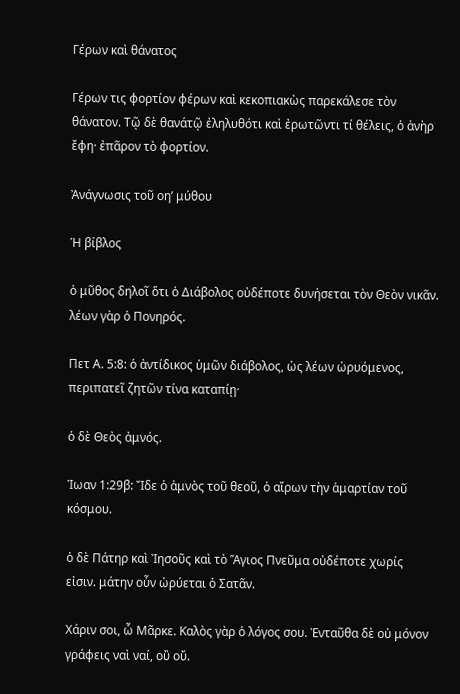Γέρων καὶ θάνατος

Γέρων τις φορτίον φέρων καὶ κεκοπιακὼς παρεκάλεσε τὸν θάνατον. Τῷ δὲ θανάτῷ ἐληλυθότι καὶ ἐρωτῶντι τί θέλεις, ὁ ἀνὴρ ἔφη· ἐπᾶρον τὸ φορτίον.

Ἀνάγνωσις τοῦ οη’ μύθου

Ἡ βίβλος

ὁ μῦθος δηλοῖ ὅτι ὁ Διάβολος οὐδέποτε δυνήσεται τὸν Θεὸν νικᾶν. λέων γὰρ ὁ Πονηρός.

Πετ Α. 5:8: ὁ ἀντίδικος ὑμῶν διάβολος, ὡς λέων ὠρυόμενος, περιπατεῖ ζητῶν τίνα καταπίῃ·

ὁ δὲ Θεὸς ἀμνός.

Ἰωαν 1:29β: Ἴδε ὁ ἀμνὸς τοῦ θεοῦ, ὁ αἴρων τὴν ἁμαρτίαν τοῦ κόσμου.

ὁ δὲ Πάτηρ καὶ Ἰησοῦς καὶ τὸ Ἅγιος Πνεῦμα οὐδέποτε χωρίς εἰσιν. μάτην οὖν ὠρύεται ὁ Σατᾶν.

Χάριν σοι, ὦ Μᾶρκε. Καλὸς γὰρ ὁ λόγος σου. Ἐνταῦθα δὲ οὐ μόνον γράφεις ναὶ ναί, οὒ οὔ.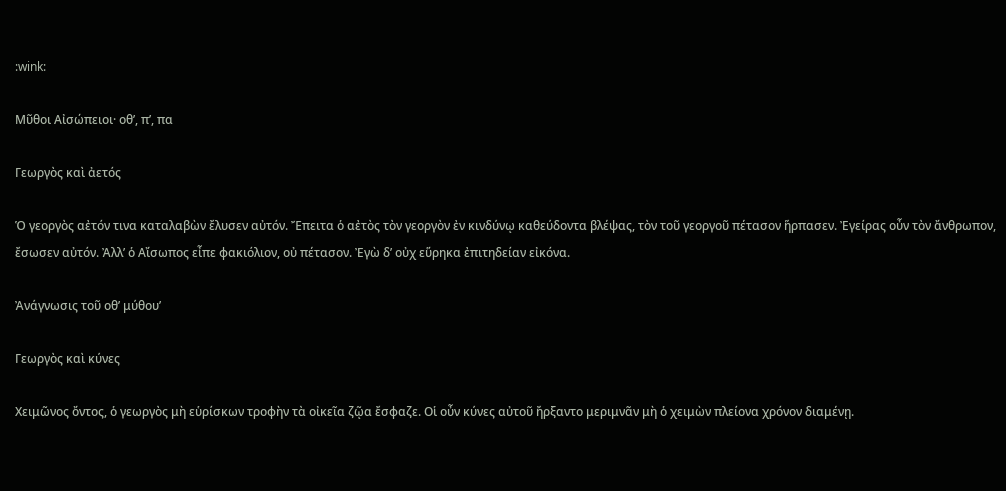:wink:

Μῦθοι Αἰσώπειοι· οθ’, π’, πα

Γεωργὸς καὶ ἀετός

Ὁ γεοργὸς αἐτόν τινα καταλαβὼν ἔλυσεν αὐτόν. Ἔπειτα ὁ αἐτὸς τὸν γεοργὸν ἐν κινδύνῳ καθεύδοντα βλέψας, τὸν τοῦ γεοργοῦ πέτασον ἥρπασεν. Ἐγείρας οὖν τὸν ἄνθρωπον, ἔσωσεν αὐτόν. Ἀλλ’ ὁ Αἴσωπος εἶπε φακιόλιον, οὐ πέτασον. Ἐγὼ δ’ οὐχ εὕρηκα ἐπιτηδείαν εἰκόνα.

Ἀνάγνωσις τοῦ οθ’ μύθου’

Γεωργὸς καὶ κύνες

Χειμῶνος ὄντος, ὁ γεωργὸς μὴ εὑρίσκων τροφὴν τὰ οἰκεῖα ζῷα ἔσφαζε. Οἱ οὖν κύνες αὐτοῦ ἤρξαντο μεριμνᾶν μὴ ὁ χειμὼν πλείονα χρόνον διαμένῃ.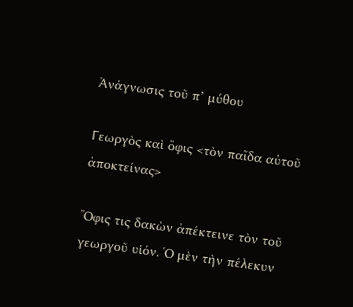Ἀνάγνωσις τοῦ π’ μύθου

Γεωργὸς καὶ ὄφις <τὸν παῖδα αὐτοῦ ἀποκτείνας>

Ὄφις τις δακὼν ἀπέκτεινε τὸν τοῦ γεωργοῦ υἱόν. Ὁ μὲν τὴν πέλεκυν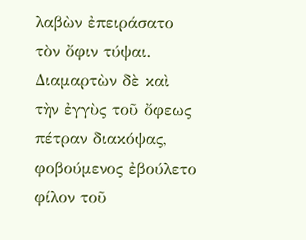λαβὼν ἐπειράσατο τὸν ὄφιν τύψαι. Διαμαρτὼν δὲ καὶ τὴν ἐγγὺς τοῦ ὄφεως πέτραν διακόψας, φοβούμενος ἐβούλετο φίλον τοῦ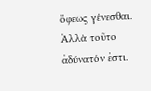ὄφεως γένεσθαι. Ἀλλὰ τοῦτο ἀδύνατόν ἐστι.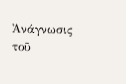Ἀνάγνωσις τοῦ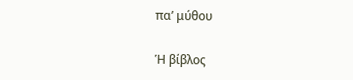πα’ μύθου

Ἡ βίβλος